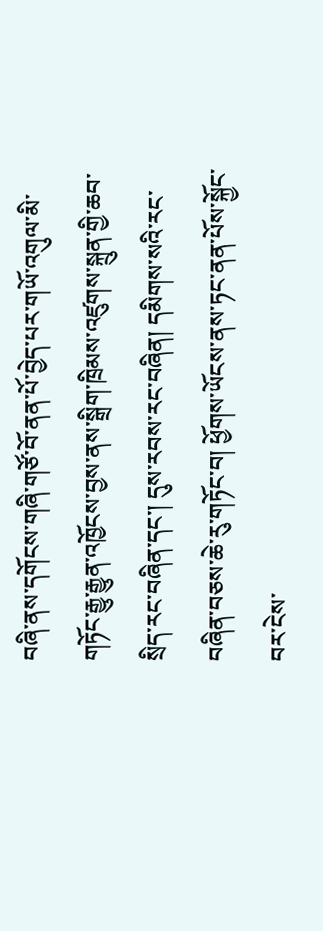བཞི་ནས་དགོངས་གཞི་གཙོ་བོ་ནན་པོ་བྱེད་པར་གཡོ་འགུལ་མི་གཏོང་རྒྱུ་རྒྱུན་འཁྱོངས་བྱས་ནས་སྒྲིག་ཁྲིམས་འཛུགས་སྐྲུན་གྱི་ཆབ་སྲིད་རང་བཞིན་དང་། དུས་རབས་རང་བཞིན། དམིགས་སའི་རང་བཞིན་བཅས་ཆེ་རུ་གཏོང་བ། ཕྱོགས་ཡོངས་ནས་ཏང་ནན་པོས་སྐྱོང་བར་ངེས་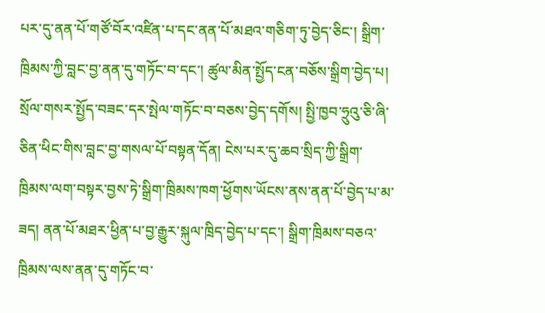པར་དུ་ནན་པོ་གཙོ་བོར་འཛིན་པ་དང་ནན་པོ་མཐའ་གཅིག་ཏུ་བྱེད་ཅིང་། སྒྲིག་ཁྲིམས་ཀྱི་བླང་བྱ་ནན་དུ་གཏོང་བ་དང་། ཚུལ་མིན་སྤྱོད་ངན་བཅོས་སྒྲིག་བྱེད་པ། སྲོལ་གསར་སྤྱོད་བཟང་དར་སྤེལ་གཏོང་བ་བཅས་བྱེད་དགོས། སྤྱི་ཁྱབ་ཧྲུའུ་ཅི་ཞི་ཅིན་ཕིང་གིས་བླང་བྱ་གསལ་པོ་བསྟན་དོན། ངེས་པར་དུ་ཆབ་སྲིད་ཀྱི་སྒྲིག་ཁྲིམས་ལག་བསྟར་བྱས་ཏེ་སྒྲིག་ཁྲིམས་ཁག་ཕྱོགས་ཡོངས་ནས་ནན་པོ་བྱེད་པ་མ་ཟད། ནན་པོ་མཐར་ཕྱིན་པ་བྱ་རྒྱུར་སྐུལ་ཁྲིད་བྱེད་པ་དང་། སྒྲིག་ཁྲིམས་བཅའ་ཁྲིམས་ལས་ནན་དུ་གཏོང་བ་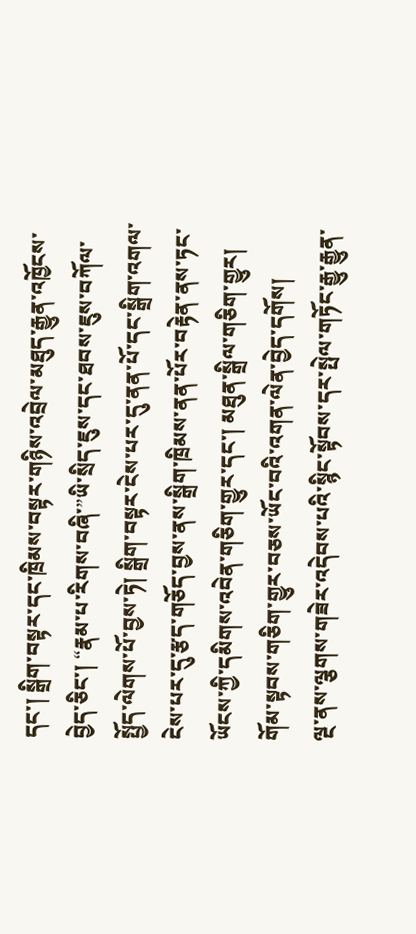དང་། སྒྲིག་བསྟར་དང་ཁྲིམས་བསྟར་གཉིས་འབྲེལ་མཐུད་རྒྱུན་འཁྱོངས་བྱེད་ཅིང་། “རྣམ་པ་རིགས་བཞི་”ཡི་སྲིད་ཇུས་དང་ཐབས་ཇུས་བཀོལ་སྤྱོད་ལེགས་པོ་བྱས་ཏེ། སྒྲིག་བསྟར་ངེས་པར་དུ་ནན་པོ་དང་སྒྲིག་འགལ་ངེས་པར་དུ་རྩད་གཅོད་བྱས་ནས་སྒྲིག་ཁྲིམས་ནན་པོར་བརྟེན་ནས་ཏང་ཡོངས་ཀྱི་དམིགས་འབེན་གཅིག་གྱུར་དང་། མཐུན་སྒྲིལ་གཅིག་གྱུར། གོམ་སྟབས་གཅིག་གྱུར་བཅས་ཡོང་བའི་འགན་ལེན་བྱེད་དགོས།
ལྔ་ནས་ལྕགས་གཟེར་འདེབས་པའི་སྙིང་སྟོབས་དར་སྤེལ་གཏོང་རྒྱུ་རྒྱུན་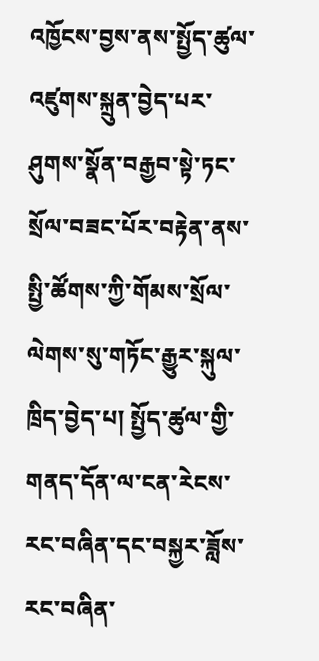འཁྱོངས་བྱས་ནས་སྤྱོད་ཚུལ་འཛུགས་སྐྲུན་བྱེད་པར་ཤུགས་སྣོན་བརྒྱབ་སྟེ་ཏང་སྲོལ་བཟང་པོར་བརྟེན་ནས་སྤྱི་ཚོགས་ཀྱི་གོམས་སྲོལ་ལེགས་སུ་གཏོང་རྒྱུར་སྐུལ་ཁྲིད་བྱེད་པ། སྤྱོད་ཚུལ་གྱི་གནད་དོན་ལ་ངན་རེངས་རང་བཞིན་དང་བསྐྱར་ཟློས་རང་བཞིན་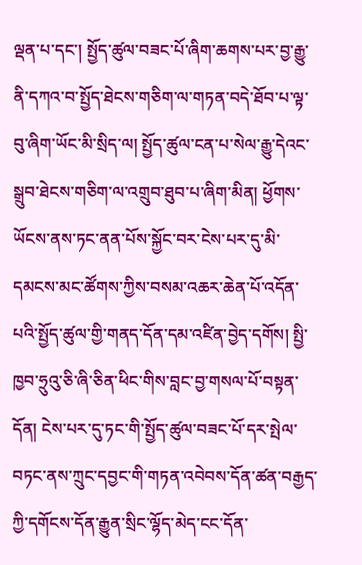ལྡན་པ་དང་། སྤྱོད་ཚུལ་བཟང་པོ་ཞིག་ཆགས་པར་བྱ་རྒྱུ་ནི་དཀའ་བ་སྤྱོད་ཐེངས་གཅིག་ལ་གཏན་བདེ་ཐོབ་པ་ལྟ་བུ་ཞིག་ཡོང་མི་སྲིད་ལ། སྤྱོད་ཚུལ་ངན་པ་སེལ་རྒྱུ་དེའང་སྒྲུབ་ཐེངས་གཅིག་ལ་འགྲུབ་ཐུབ་པ་ཞིག་མིན། ཕྱོགས་ཡོངས་ནས་ཏང་ནན་པོས་སྐྱོང་བར་ངེས་པར་དུ་མི་དམངས་མང་ཚོགས་ཀྱིས་བསམ་འཆར་ཆེན་པོ་འདོན་པའི་སྤྱོད་ཚུལ་གྱི་གནད་དོན་དམ་འཛིན་བྱེད་དགོས། སྤྱི་ཁྱབ་ཧྲུའུ་ཅི་ཞི་ཅིན་ཕིང་གིས་བླང་བྱ་གསལ་པོ་བསྟན་དོན། ངེས་པར་དུ་ཏང་གི་སྤྱོད་ཚུལ་བཟང་པོ་དར་སྤེལ་བཏང་ནས་ཀྲུང་དབྱང་གི་གཏན་འབེབས་དོན་ཚན་བརྒྱད་ཀྱི་དགོངས་དོན་རྒྱུན་སྲིང་ལྷོད་མེད་ངང་དོན་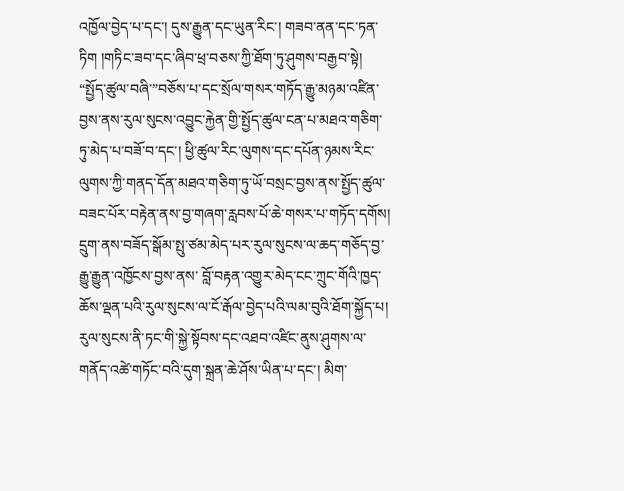འཁྱོལ་བྱེད་པ་དང་། དུས་རྒྱུན་དང་ཡུན་རིང་། གཟབ་ནན་དང་ཏན་ཏིག །གཏིང་ཟབ་དང་ཞིབ་ཕྲ་བཅས་ཀྱི་ཐོག་ཏུ་ཤུགས་བརྒྱབ་སྟེ། “སྤྱོད་ཚུལ་བཞི་”བཅོས་པ་དང་སྲོལ་གསར་གཏོད་རྒྱུ་མཉམ་འཛིན་བྱས་ནས་རུལ་སུངས་འབྱུང་རྐྱེན་གྱི་སྤྱོད་ཚུལ་ངན་པ་མཐའ་གཅིག་ཏུ་མེད་པ་བཟོ་བ་དང་། ཕྱི་ཚུལ་རིང་ལུགས་དང་དཔོན་ཉམས་རིང་ལུགས་ཀྱི་གནད་དོན་མཐའ་གཅིག་ཏུ་ཡོ་བསྲང་བྱས་ནས་སྤྱོད་ཚུལ་བཟང་པོར་བརྟེན་ནས་བྱ་གཞག་རླབས་པོ་ཆེ་གསར་པ་གཏོད་དགོས།
དྲུག་ནས་བཟོད་སྒོམ་སྤུ་ཙམ་མེད་པར་རུལ་སུངས་ལ་ཆད་གཅོད་བྱ་རྒྱུ་རྒྱུན་འཁྱོངས་བྱས་ནས་ བློ་བརྟན་འགྱུར་མེད་ངང་ཀྲུང་གོའི་ཁྱད་ཆོས་ལྡན་པའི་རུལ་སུངས་ལ་ངོ་རྒོལ་བྱེད་པའི་ལམ་བུའི་ཐོག་སྐྱོད་པ། རུལ་སུངས་ནི་ཏང་གི་སྐྱེ་སྟོབས་དང་འཐབ་འཛིང་ནུས་ཤུགས་ལ་གནོད་འཚེ་གཏོང་བའི་དུག་སྐྲན་ཆེ་ཤོས་ཡིན་པ་དང་། མིག་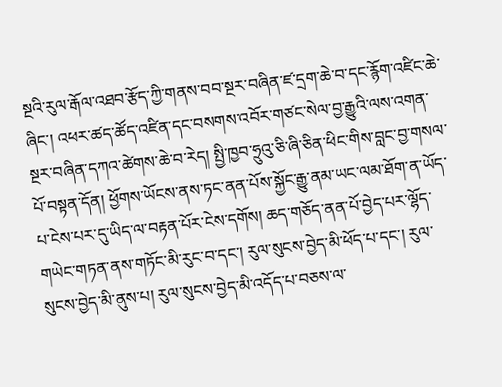སྔའི་རུལ་རྒོལ་འཐབ་རྩོད་ཀྱི་གནས་བབ་སྔར་བཞིན་ཛ་དྲག་ཆེ་བ་དང་རྙོག་འཛིང་ཆེ་ཞིང་། འཕར་ཚད་ཚོད་འཛིན་དང་བསགས་འབོར་གཙང་སེལ་བྱ་རྒྱུའི་ལས་འགན་སྔར་བཞིན་དཀའ་ཚེགས་ཆེ་བ་རེད། སྤྱི་ཁྱབ་ཧྲུའུ་ཅི་ཞི་ཅིན་ཕིང་གིས་བླང་བྱ་གསལ་པོ་བསྟན་དོན། ཕྱོགས་ཡོངས་ནས་ཏང་ནན་པོས་སྐྱོང་རྒྱུ་ནམ་ཡང་ལམ་ཐོག་ན་ཡོད་པ་ངེས་པར་དུ་ཡིད་ལ་བརྟན་པོར་ངེས་དགོས། ཆད་གཅོད་ནན་པོ་བྱེད་པར་ལྷོད་གཡེང་གཏན་ནས་གཏོང་མི་རུང་བ་དང་། རུལ་སུངས་བྱེད་མི་ཕོད་པ་དང་། རུལ་སུངས་བྱེད་མི་ནུས་པ། རུལ་སུངས་བྱེད་མི་འདོད་པ་བཅས་ལ་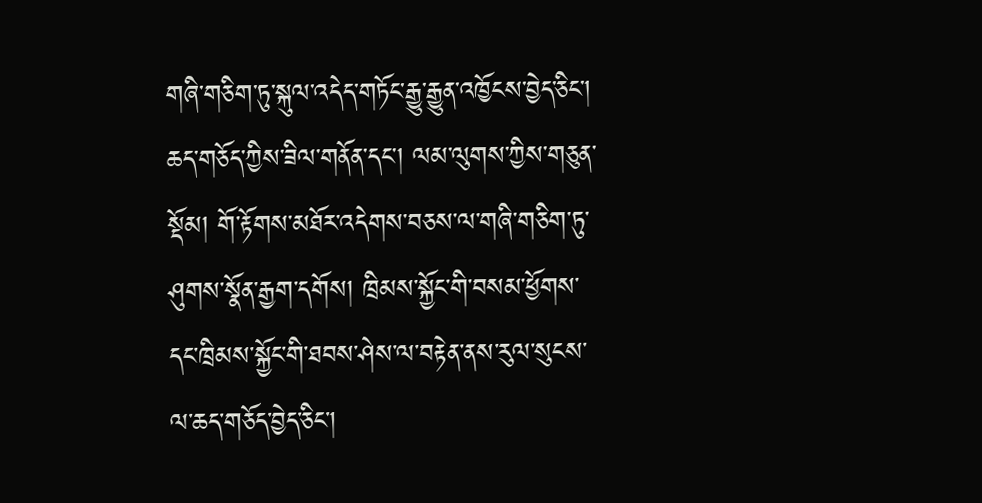གཞི་གཅིག་ཏུ་སྐུལ་འདེད་གཏོང་རྒྱུ་རྒྱུན་འཁྱོངས་བྱེད་ཅིང་། ཆད་གཅོད་ཀྱིས་ཟིལ་གནོན་དང་། ལམ་ལུགས་ཀྱིས་གཅུན་སྡོམ། གོ་རྟོགས་མཐོར་འདེགས་བཅས་ལ་གཞི་གཅིག་ཏུ་ཤུགས་སྣོན་རྒྱག་དགོས། ཁྲིམས་སྐྱོང་གི་བསམ་ཕྱོགས་དང་ཁྲིམས་སྐྱོང་གི་ཐབས་ཤེས་ལ་བརྟེན་ནས་རུལ་སུངས་ལ་ཆད་གཅོད་བྱེད་ཅིང་།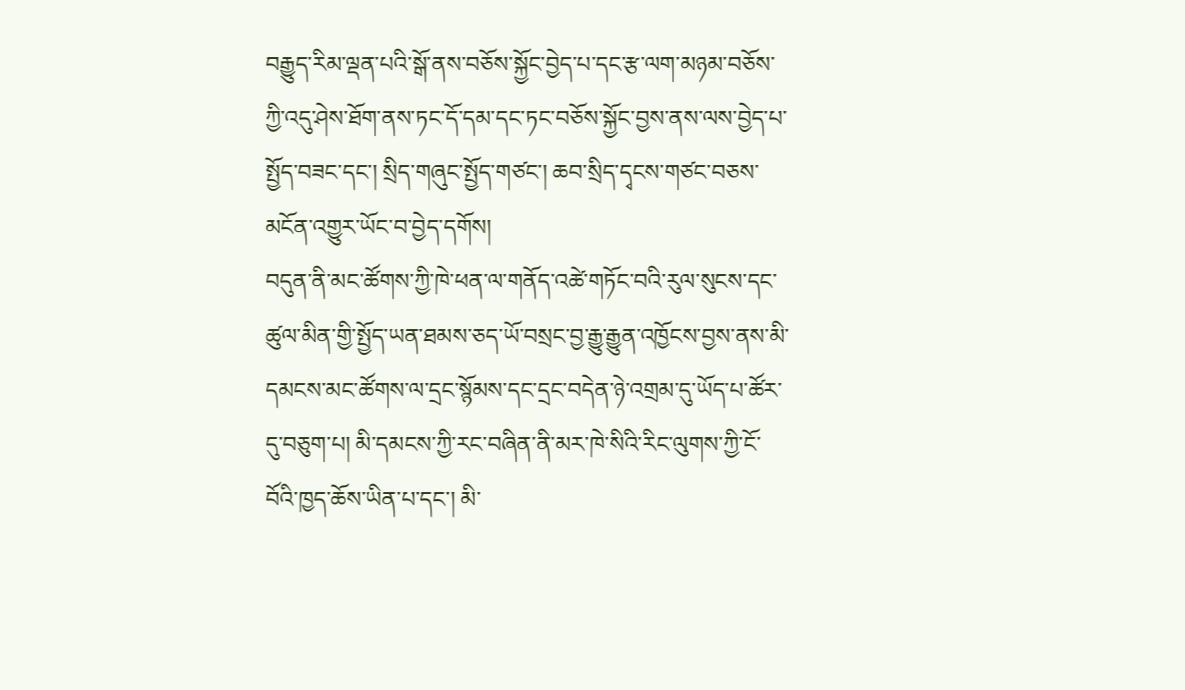བརྒྱུད་རིམ་ལྡན་པའི་སྒོ་ནས་བཅོས་སྐྱོང་བྱེད་པ་དང་རྩ་ལག་མཉམ་བཅོས་ཀྱི་འདུ་ཤེས་ཐོག་ནས་ཏང་དོ་དམ་དང་ཏང་བཅོས་སྐྱོང་བྱས་ནས་ལས་བྱེད་པ་སྤྱོད་བཟང་དང་། སྲིད་གཞུང་སྤྱོད་གཙང་། ཆབ་སྲིད་དྭངས་གཙང་བཅས་མངོན་འགྱུར་ཡོང་བ་བྱེད་དགོས།
བདུན་ནི་མང་ཚོགས་ཀྱི་ཁེ་ཕན་ལ་གནོད་འཚེ་གཏོང་བའི་རུལ་སུངས་དང་ཚུལ་མིན་གྱི་སྤྱོད་ཡན་ཐམས་ཅད་ཡོ་བསྲང་བྱ་རྒྱུ་རྒྱུན་འཁྱོངས་བྱས་ནས་མི་དམངས་མང་ཚོགས་ལ་དྲང་སྙོམས་དང་དྲང་བདེན་ཉེ་འགྲམ་དུ་ཡོད་པ་ཚོར་དུ་བཅུག་པ། མི་དམངས་ཀྱི་རང་བཞིན་ནི་མར་ཁེ་སིའི་རིང་ལུགས་ཀྱི་ངོ་བོའི་ཁྱད་ཆོས་ཡིན་པ་དང་། མི་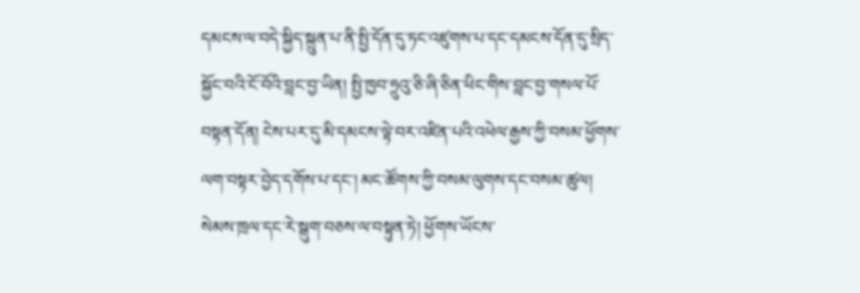དམངས་ལ་བདེ་སྐྱིད་སྐྲུན་པ་ནི་སྤྱི་དོན་དུ་ཏང་འཛུགས་པ་དང་དམངས་དོན་དུ་སྲིད་སྐྱོང་བའི་ངོ་བོའི་བླང་བྱ་ཡིན། སྤྱི་ཁྱབ་ཧྲུའུ་ཅི་ཞི་ཅིན་ཕིང་གིས་བླང་བྱ་གསལ་པོ་བསྟན་དོན། ངེས་པར་དུ་མི་དམངས་ལྟེ་བར་འཛིན་པའི་འཕེལ་རྒྱས་ཀྱི་བསམ་ཕྱོགས་ལག་བསྟར་བྱེད་དགོས་པ་དང་། མང་ཚོགས་ཀྱི་བསམ་ལུགས་དང་བསམ་ཚུལ། སེམས་ཁྲལ་དང་རེ་སྒུག་བཅས་ལ་བསྟུན་ཏེ། ཕྱོགས་ཡོངས་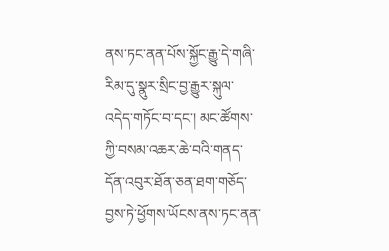ནས་ཏང་ནན་པོས་སྐྱོང་རྒྱུ་དེ་གཞི་རིམ་དུ་སྣུར་སྲིང་བྱ་རྒྱུར་སྐུལ་འདེད་གཏོང་བ་དང་། མང་ཚོགས་ཀྱི་བསམ་འཆར་ཆེ་བའི་གནད་དོན་འབུར་ཐོན་ཅན་ཐག་གཅོད་བྱས་ཏེ་ཕྱོགས་ཡོངས་ནས་ཏང་ནན་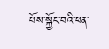པོས་སྐྱོང་བའི་ཕན་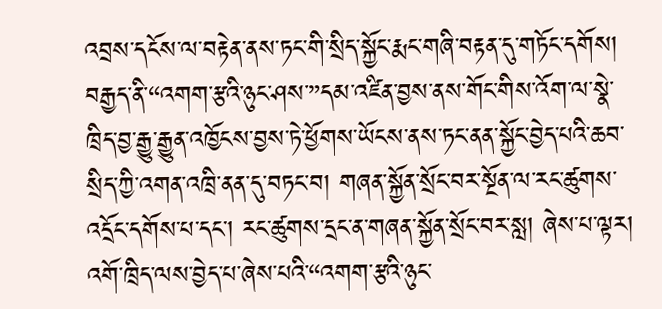འབྲས་དངོས་ལ་བརྟེན་ནས་ཏང་གི་སྲིད་སྐྱོང་རྨང་གཞི་བརྟན་དུ་གཏོང་དགོས།
བརྒྱད་ནི་“འགག་རྩའི་ཉུང་ཤས་”དམ་འཛིན་བྱས་ནས་གོང་གིས་འོག་ལ་སྣེ་ཁྲིད་བྱ་རྒྱུ་རྒྱུན་འཁྱོངས་བྱས་ཏེ་ཕྱོགས་ཡོངས་ནས་ཏང་ནན་སྐྱོང་བྱེད་པའི་ཆབ་སྲིད་ཀྱི་འགན་འཁྲི་ནན་དུ་བཏང་བ། གཞན་སྐྱོན་སྲོང་བར་སྔོན་ལ་རང་ཚུགས་འདྲོང་དགོས་པ་དང་། རང་ཚུགས་དྲང་ན་གཞན་སྐྱོན་སྲོང་བར་སླ། ཞེས་པ་ལྟར། འགོ་ཁྲིད་ལས་བྱེད་པ་ཞེས་པའི་“འགག་རྩའི་ཉུང་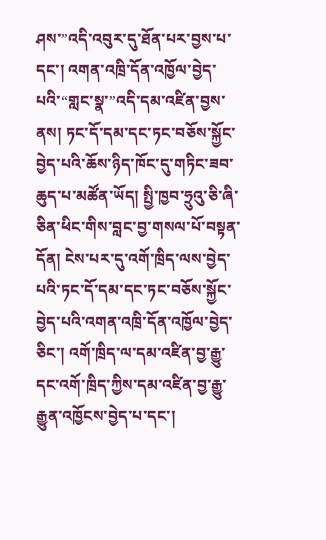ཤས་”འདི་འབུར་དུ་ཐོན་པར་བྱས་པ་དང་། འགན་འཁྲི་དོན་འཁྱོལ་བྱེད་པའི་“གླང་སྣ་”འདི་དམ་འཛིན་བྱས་ནས། ཏང་དོ་དམ་དང་ཏང་བཅོས་སྐྱོང་བྱེད་པའི་ཆོས་ཉིད་ཁོང་དུ་གཏིང་ཟབ་ཆུད་པ་མཚོན་ཡོད། སྤྱི་ཁྱབ་ཧྲུའུ་ཅི་ཞི་ཅིན་ཕིང་གིས་བླང་བྱ་གསལ་པོ་བསྟན་དོན། ངེས་པར་དུ་འགོ་ཁྲིད་ལས་བྱེད་པའི་ཏང་དོ་དམ་དང་ཏང་བཅོས་སྐྱོང་བྱེད་པའི་འགན་འཁྲི་དོན་འཁྱོལ་བྱེད་ཅིང་། འགོ་ཁྲིད་ལ་དམ་འཛིན་བྱ་རྒྱུ་དང་འགོ་ཁྲིད་ཀྱིས་དམ་འཛིན་བྱ་རྒྱུ་རྒྱུན་འཁྱོངས་བྱེད་པ་དང་།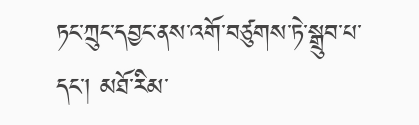ཏང་ཀྲུང་དབྱང་ནས་འགོ་བཙུགས་ཏེ་སྒྲུབ་པ་དང་། མཐོ་རིམ་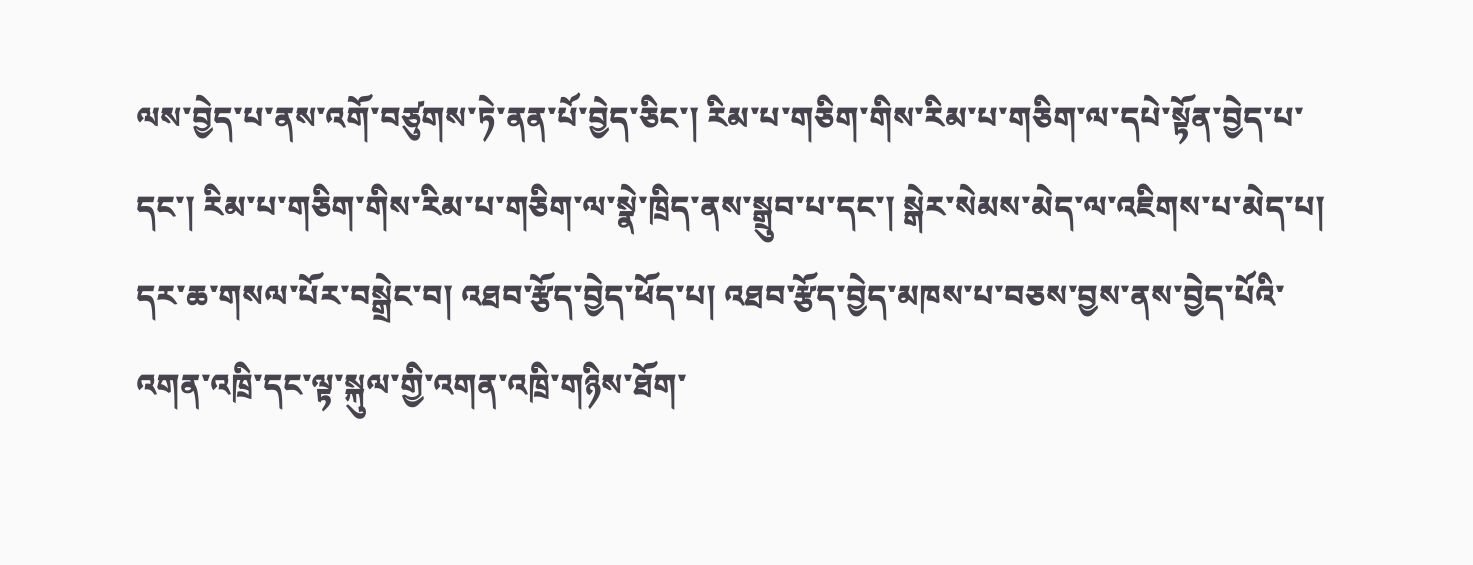ལས་བྱེད་པ་ནས་འགོ་བཙུགས་ཏེ་ནན་པོ་བྱེད་ཅིང་། རིམ་པ་གཅིག་གིས་རིམ་པ་གཅིག་ལ་དཔེ་སྟོན་བྱེད་པ་དང་། རིམ་པ་གཅིག་གིས་རིམ་པ་གཅིག་ལ་སྣེ་ཁྲིད་ནས་སྒྲུབ་པ་དང་། སྒེར་སེམས་མེད་ལ་འཇིགས་པ་མེད་པ། དར་ཆ་གསལ་པོར་བསྒྲེང་བ། འཐབ་རྩོད་བྱེད་ཕོད་པ། འཐབ་རྩོད་བྱེད་མཁས་པ་བཅས་བྱས་ནས་བྱེད་པོའི་འགན་འཁྲི་དང་ལྟ་སྐུལ་གྱི་འགན་འཁྲི་གཉིས་ཐོག་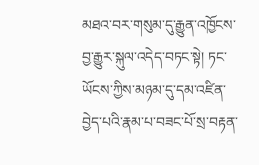མཐའ་བར་གསུམ་དུ་རྒྱུན་འཁྱོངས་བྱ་རྒྱུར་སྐུལ་འདེད་བཏང་སྟེ། ཏང་ཡོངས་ཀྱིས་མཉམ་དུ་དམ་འཛིན་བྱེད་པའི་རྣམ་པ་བཟང་པོ་སྲ་བརྟན་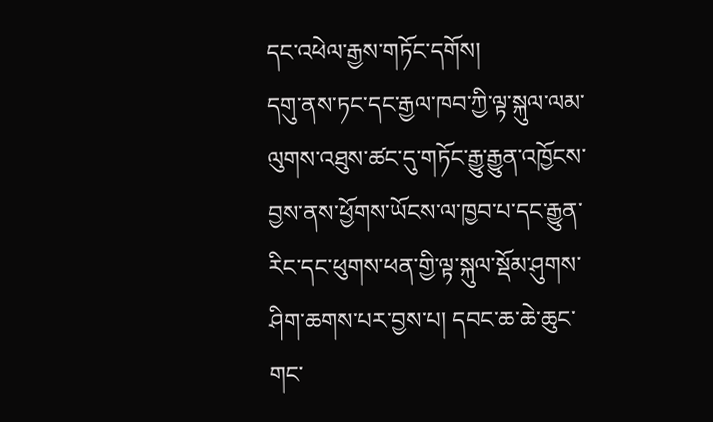དང་འཕེལ་རྒྱས་གཏོང་དགོས།
དགུ་ནས་ཏང་དང་རྒྱལ་ཁབ་ཀྱི་ལྟ་སྐུལ་ལམ་ལུགས་འཐུས་ཚང་དུ་གཏོང་རྒྱུ་རྒྱུན་འཁྱོངས་བྱས་ནས་ཕྱོགས་ཡོངས་ལ་ཁྱབ་པ་དང་རྒྱུན་རིང་དང་ཕུགས་ཕན་གྱི་ལྟ་སྐུལ་སྡོམ་ཤུགས་ཤིག་ཆགས་པར་བྱས་པ། དབང་ཆ་ཆེ་ཆུང་གང་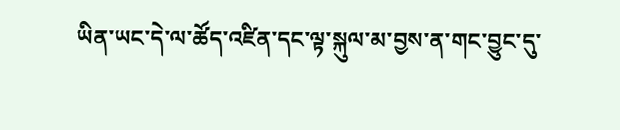ཡིན་ཡང་དེ་ལ་ཚོད་འཛིན་དང་ལྟ་སྐུལ་མ་བྱས་ན་གང་བྱུང་དུ་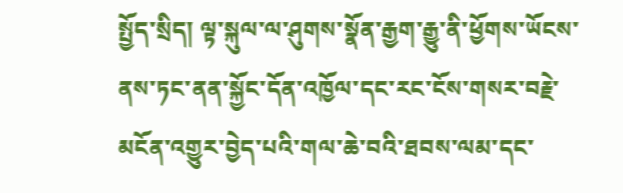སྤྱོད་སྲིད། ལྟ་སྐུལ་ལ་ཤུགས་སྣོན་རྒྱག་རྒྱུ་ནི་ཕྱོགས་ཡོངས་ནས་ཏང་ནན་སྐྱོང་དོན་འཁྱོལ་དང་རང་ངོས་གསར་བརྗེ་མངོན་འགྱུར་བྱེད་པའི་གལ་ཆེ་བའི་ཐབས་ལམ་དང་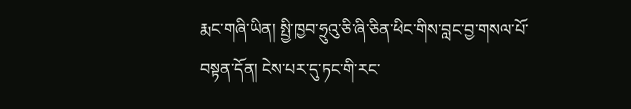རྨང་གཞི་ཡིན། སྤྱི་ཁྱབ་ཧྲུའུ་ཅི་ཞི་ཅིན་ཕིང་གིས་བླང་བྱ་གསལ་པོ་བསྟན་དོན། ངེས་པར་དུ་ཏང་གི་རང་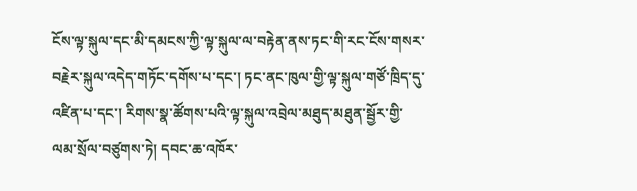ངོས་ལྟ་སྐུལ་དང་མི་དམངས་ཀྱི་ལྟ་སྐུལ་ལ་བརྟེན་ནས་ཏང་གི་རང་ངོས་གསར་བརྗེར་སྐུལ་འདེད་གཏོང་དགོས་པ་དང་། ཏང་ནང་ཁུལ་གྱི་ལྟ་སྐུལ་གཙོ་ཁྲིད་དུ་འཛིན་པ་དང་། རིགས་སྣ་ཚོགས་པའི་ལྟ་སྐུལ་འབྲེལ་མཐུད་མཐུན་སྦྱོར་གྱི་ལམ་སྲོལ་བཙུགས་ཏེ། དབང་ཆ་འཁོར་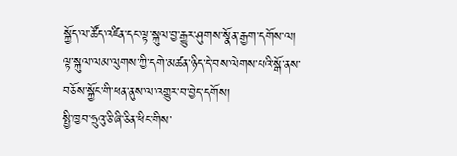སྐྱོད་ལ་ཚོད་འཛིན་དང་ལྟ་སྐུལ་བྱ་རྒྱུར་ཤུགས་སྣོན་རྒྱག་དགོས་ལ། ལྟ་སྐུལ་ལམ་ལུགས་ཀྱི་དགེ་མཚན་ཉིད་དེ་བས་ལེགས་པའི་སྒོ་ནས་བཅོས་སྐྱོང་གི་ཕན་ནུས་ལ་འགྱུར་བ་བྱེད་དགོས།
སྤྱི་ཁྱབ་ཧྲུའུ་ཅི་ཞི་ཅིན་ཕིང་གིས་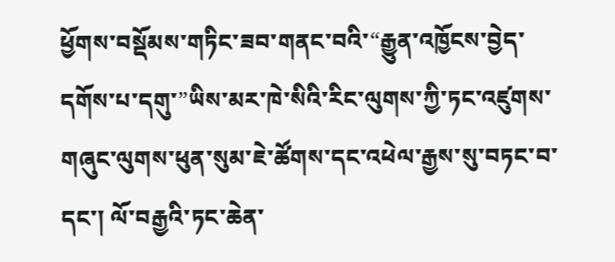ཕྱོགས་བསྡོམས་གཏིང་ཟབ་གནང་བའི་“རྒྱུན་འཁྱོངས་བྱེད་དགོས་པ་དགུ་”ཡིས་མར་ཁེ་སིའི་རིང་ལུགས་ཀྱི་ཏང་འཛུགས་གཞུང་ལུགས་ཕུན་སུམ་ཇེ་ཚོགས་དང་འཕེལ་རྒྱས་སུ་བཏང་བ་དང་། ལོ་བརྒྱའི་ཏང་ཆེན་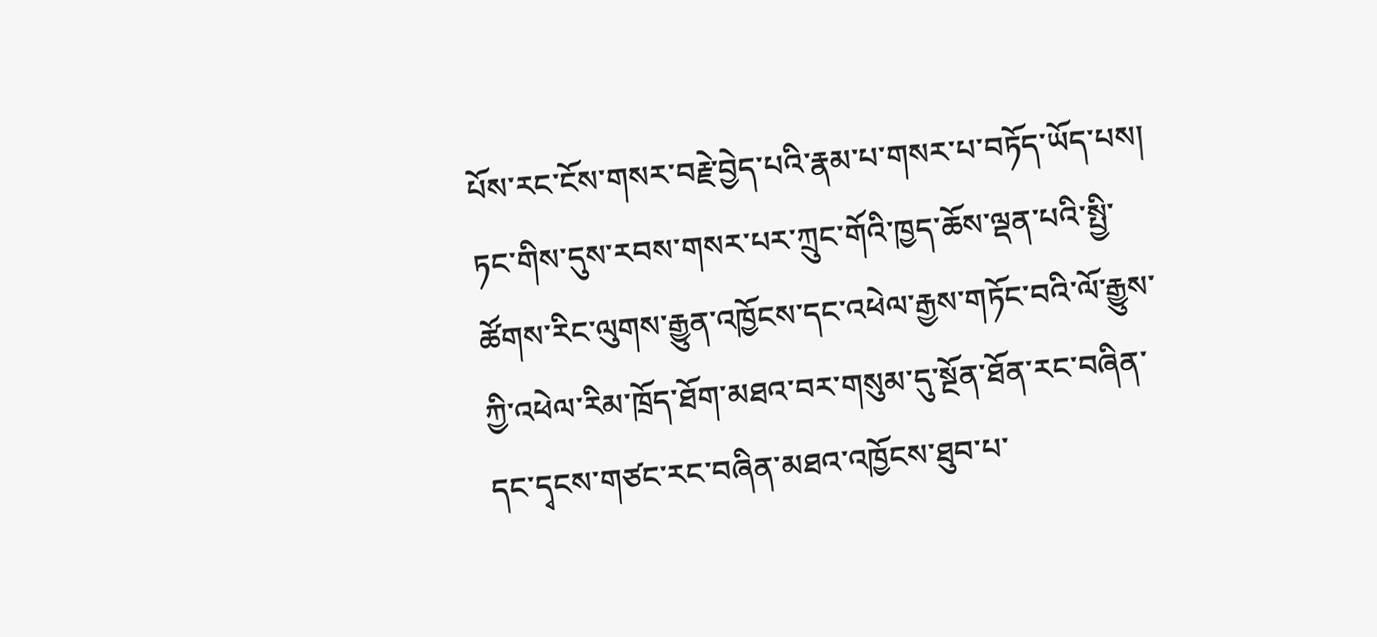པོས་རང་ངོས་གསར་བརྗེ་བྱེད་པའི་རྣམ་པ་གསར་པ་བཏོད་ཡོད་པས། ཏང་གིས་དུས་རབས་གསར་པར་ཀྲུང་གོའི་ཁྱད་ཆོས་ལྡན་པའི་སྤྱི་ཚོགས་རིང་ལུགས་རྒྱུན་འཁྱོངས་དང་འཕེལ་རྒྱས་གཏོང་བའི་ལོ་རྒྱུས་ཀྱི་འཕེལ་རིམ་ཁྲོད་ཐོག་མཐའ་བར་གསུམ་དུ་སྔོན་ཐོན་རང་བཞིན་དང་དྭངས་གཙང་རང་བཞིན་མཐའ་འཁྱོངས་ཐུབ་པ་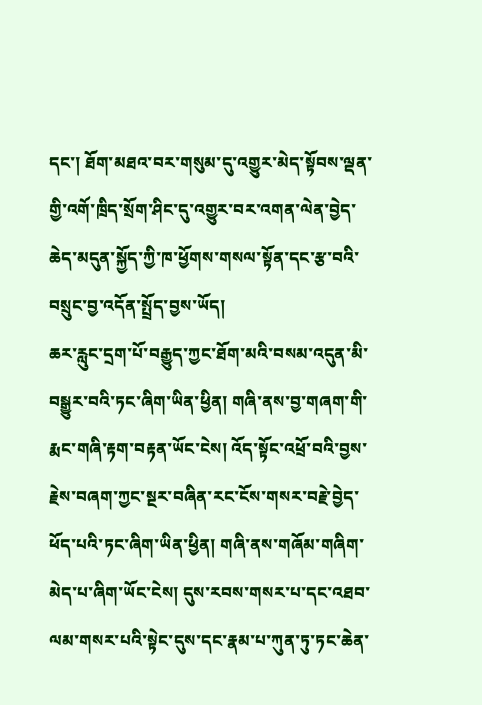དང་། ཐོག་མཐའ་བར་གསུམ་དུ་འགྱུར་མེད་སྟོབས་ལྡན་གྱི་འགོ་ཁྲིད་སྲོག་ཤིང་དུ་འགྱུར་བར་འགན་ལེན་བྱེད་ཆེད་མདུན་སྐྱོད་ཀྱི་ཁ་ཕྱོགས་གསལ་སྟོན་དང་རྩ་བའི་བསྲུང་བྱ་འདོན་སྤྲོད་བྱས་ཡོད།
ཆར་རླུང་དྲག་པོ་བརྒྱུད་ཀྱང་ཐོག་མའི་བསམ་འདུན་མི་བསྒྱུར་བའི་ཏང་ཞིག་ཡིན་ཕྱིན། གཞི་ནས་བྱ་གཞག་གི་རྨང་གཞི་རྟག་བརྟན་ཡོང་ངེས། འོད་སྟོང་འཕྲོ་བའི་བྱས་རྗེས་བཞག་ཀྱང་སྔར་བཞིན་རང་ངོས་གསར་བརྗེ་བྱེད་ཕོད་པའི་ཏང་ཞིག་ཡིན་ཕྱིན། གཞི་ནས་གཞོམ་གཞིག་མེད་པ་ཞིག་ཡོང་ངེས། དུས་རབས་གསར་པ་དང་འཐབ་ལམ་གསར་པའི་སྟེང་དུས་དང་རྣམ་པ་ཀུན་ཏུ་ཏང་ཆེན་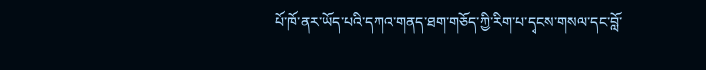པོ་ཁོ་ནར་ཡོད་པའི་དཀའ་གནད་ཐག་གཅོད་ཀྱི་རིག་པ་དྭངས་གསལ་དང་བློ་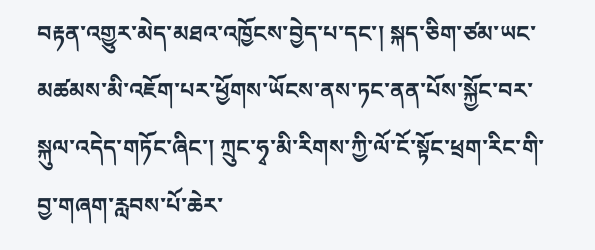བརྟན་འགྱུར་མེད་མཐའ་འཁྱོངས་བྱེད་པ་དང་། སྐད་ཅིག་ཙམ་ཡང་མཚམས་མི་འཇོག་པར་ཕྱོགས་ཡོངས་ནས་ཏང་ནན་པོས་སྐྱོང་བར་སྐུལ་འདེད་གཏོང་ཞིང་། ཀྲུང་ཧྭ་མི་རིགས་ཀྱི་ལོ་ངོ་སྟོང་ཕྲག་རིང་གི་བྱ་གཞག་རླབས་པོ་ཆེར་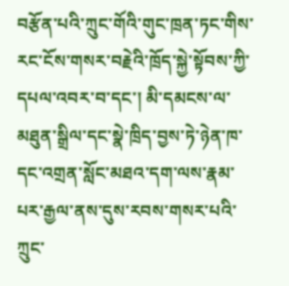བརྩོན་པའི་ཀྲུང་གོའི་གུང་ཁྲན་ཏང་གིས་རང་ངོས་གསར་བརྗེའི་ཁྲོད་སྐྱེ་སྟོབས་ཀྱི་དཔལ་འབར་བ་དང་། མི་དམངས་ལ་མཐུན་སྒྲིལ་དང་སྣེ་ཁྲིད་བྱས་ཏེ་ཉེན་ཁ་དང་འགྲན་སློང་མཐའ་དག་ལས་རྣམ་པར་རྒྱལ་ནས་དུས་རབས་གསར་པའི་ཀྲུང་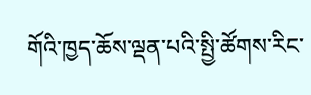གོའི་ཁྱད་ཆོས་ལྡན་པའི་སྤྱི་ཚོགས་རིང་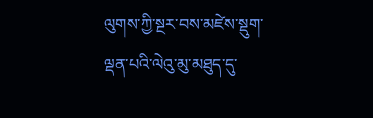ལུགས་ཀྱི་སྔར་བས་མཛེས་སྡུག་ལྡན་པའི་ལེའུ་མུ་མཐུད་དུ་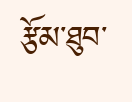རྩོམ་ཐུབ་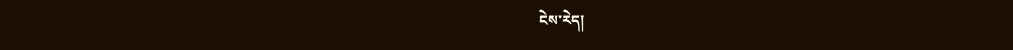ངེས་རེད།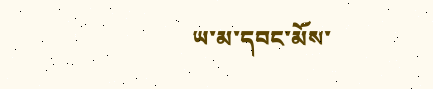ཡ་མ་དབང་མོས་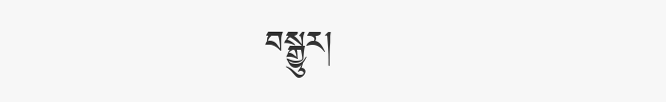བསྒྱུར།